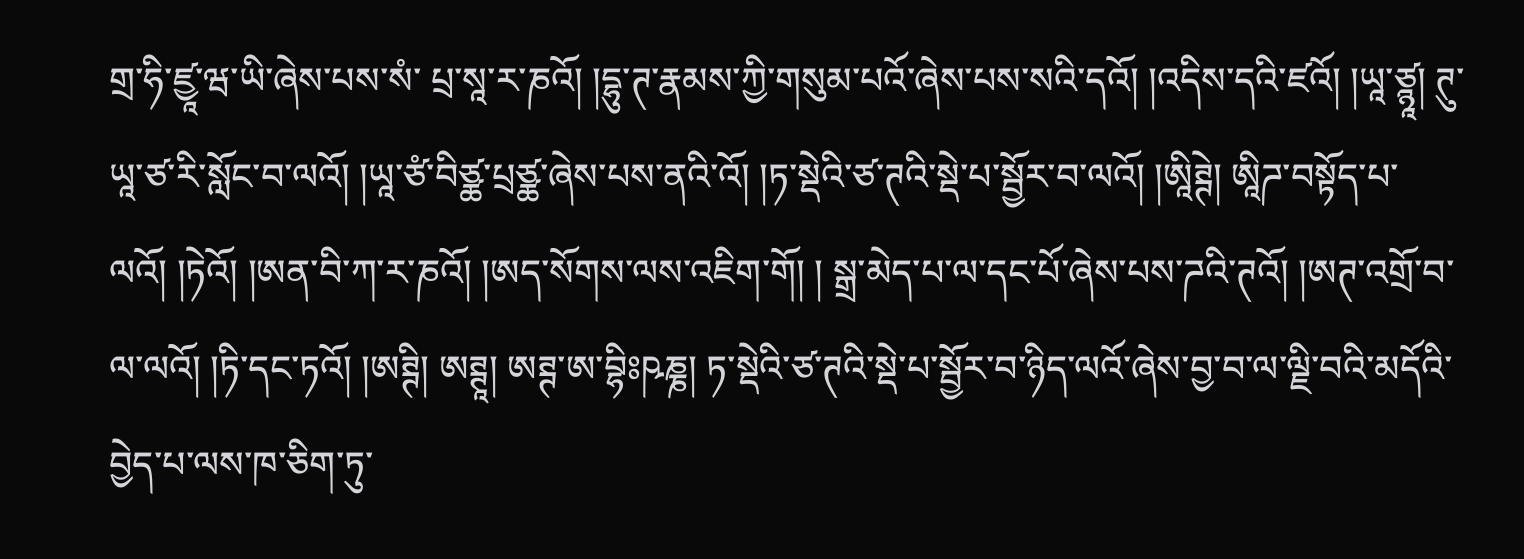གྲ་ཧི་ཛྱཱ་ཝ་ཡི་ཞེས་པས་སཾ་ པྲ་སཱ་ར་ཎའོ། །དྷུ་ཊ་རྣམས་ཀྱི་གསུམ་པའོ་ཞེས་པས་སའི་དའོ། །འདིས་དའི་ཛའོ། །ཡཱ་ཙྙཱ། ཊུ་ཡཱ་ཙ་རི་སློང་བ་ལའོ། །ཡཱ་ཙཾ་བིཙྪ་པྲཙྪ་ཞེས་པས་ནའི་འོ། །ཏ་སྡེའི་ཙ་ཊའི་སྡེ་པ་སྦྱོར་བ་ལའོ། །ཨཱིཊྚེ། ཨཱིཌ་བསྟོད་པ་ལའོ། །ཏེའོ། །ཨན་བི་ཀ་ར་ཎའོ། །ཨད་སོགས་ལས་འཇིག་གོ། ། སྒྲ་མེད་པ་ལ་དང་པོ་ཞེས་པས་ཌའི་ཊའོ། །ཨཊ་འགྲོ་བ་ལ་ལའོ། །ཏི་དང་ཏའོ། །ཨཊྚི། ཨཊྚཱ། ཨཊྚ་ཨ་བྷིཿཥཎྞ། ཏ་སྡེའི་ཙ་ཊའི་སྡེ་པ་སྦྱོར་བ་ཉིད་ལའོ་ཞེས་བྱ་བ་ལ་ལྗི་བའི་མདོའི་བྱེད་པ་ལས་ཁ་ཅིག་ཏུ་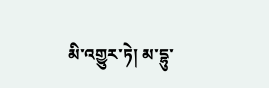མི་འགྱུར་ཏེ། མ་དྷུ་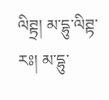ལིཊྟྲ། མ་དྷུ་ལིཊྟ་རཿ། མ་དྷུ་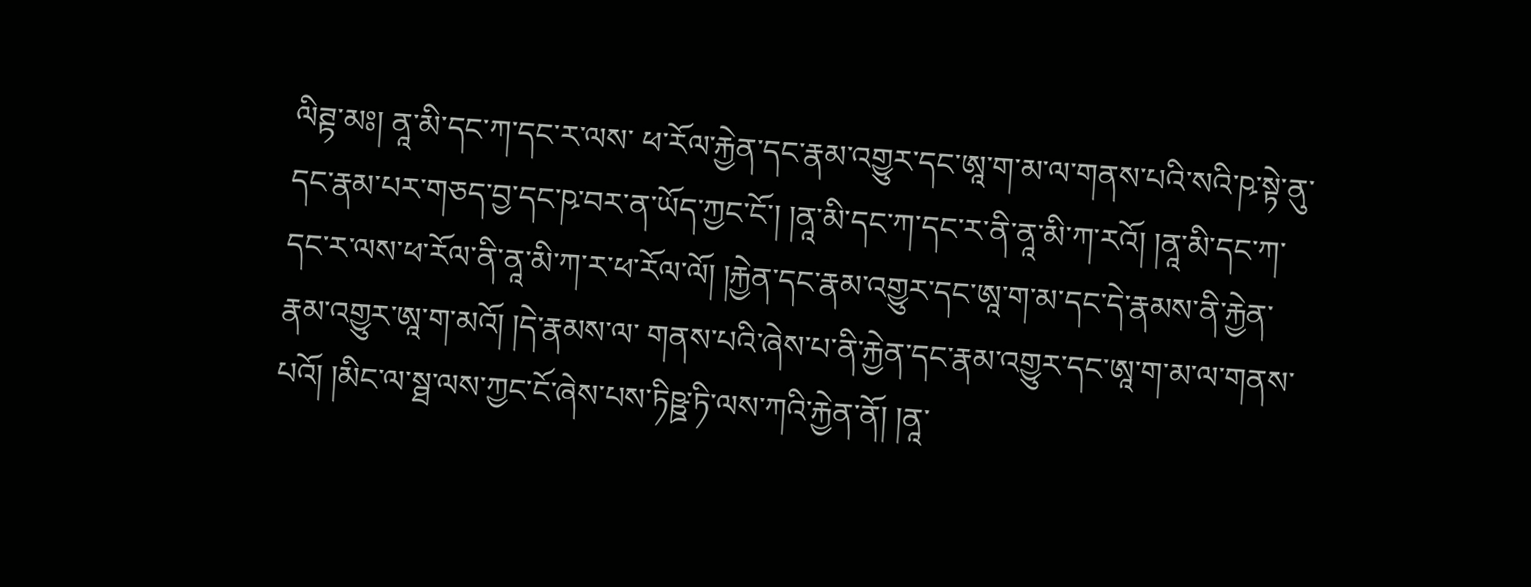ལིཊྟ་མཿ། ནཱ་མི་དང་ཀ་དང་ར་ལས་ ཕ་རོལ་རྐྱེན་དང་རྣམ་འགྱུར་དང་ཨཱ་ག་མ་ལ་གནས་པའི་སའི་ཥ་སྟེ་ནུ་དང་རྣམ་པར་གཅད་བྱ་དང་ཥ་བར་ན་ཡོད་ཀྱང་ངོ་། །ནཱ་མི་དང་ཀ་དང་ར་ནི་ནཱ་མི་ཀ་རའོ། །ནཱ་མི་དང་ཀ་དང་ར་ལས་ཕ་རོལ་ནི་ནཱ་མི་ཀ་ར་ཕ་རོལ་ལོ། །རྐྱེན་དང་རྣམ་འགྱུར་དང་ཨཱ་ག་མ་དང་དེ་རྣམས་ནི་རྐྱེན་རྣམ་འགྱུར་ཨཱ་ག་མའོ། །དེ་རྣམས་ལ་ གནས་པའི་ཞེས་པ་ནི་རྐྱེན་དང་རྣམ་འགྱུར་དང་ཨཱ་ག་མ་ལ་གནས་པའོ། །མིང་ལ་སྠ་ལས་ཀྱང་ངོ་ཞེས་པས་ཏིཥྛ་ཏི་ལས་ཀའི་རྐྱེན་ནོ། །ནཱ་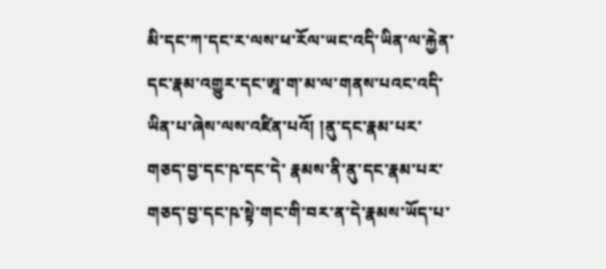མི་དང་ཀ་དང་ར་ལས་ཕ་རོལ་ཡང་འདི་ཡིན་ལ་རྐྱེན་དང་རྣམ་འགྱུར་དང་ཨཱ་ག་མ་ལ་གནས་པའང་འདི་ཡིན་པ་ཞེས་ལས་འཛིན་པའོ། །ནུ་དང་རྣམ་པར་གཅད་བྱ་དང་ཥ་དང་དེ་ རྣམས་ནི་ནུ་དང་རྣམ་པར་གཅད་བྱ་དང་ཥ་སྟེ་གང་གི་བར་ན་དེ་རྣམས་ཡོད་པ་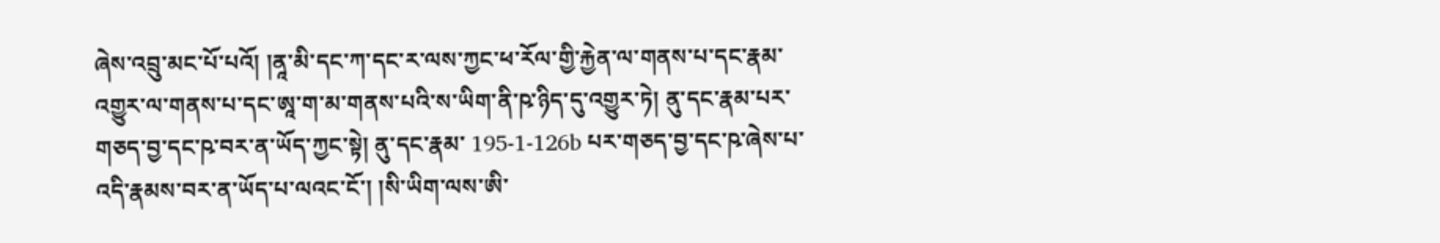ཞེས་འབྲུ་མང་པོ་པའོ། །ནཱ་མི་དང་ཀ་དང་ར་ལས་ཀྱང་ཕ་རོལ་གྱི་རྐྱེན་ལ་གནས་པ་དང་རྣམ་འགྱུར་ལ་གནས་པ་དང་ཨཱ་ག་མ་གནས་པའི་ས་ཡིག་ནི་ཥ་ཉིད་དུ་འགྱུར་ཏེ། ནུ་དང་རྣམ་པར་གཅད་བྱ་དང་ཥ་བར་ན་ཡོད་ཀྱང་སྟེ། ནུ་དང་རྣམ་ 195-1-126b པར་གཅད་བྱ་དང་ཥ་ཞེས་པ་འདི་རྣམས་བར་ན་ཡོད་པ་ལའང་ངོ་། །སི་ཡིག་ལས་ཨི་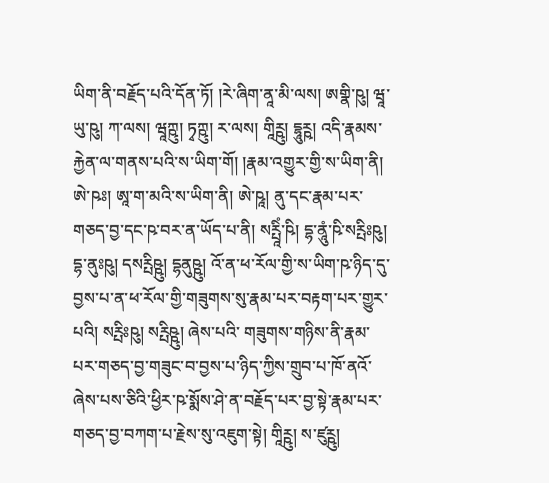ཡིག་ནི་བརྗོད་པའི་དོན་ཏོ། །རེ་ཞིག་ནཱ་མི་ལས། ཨགྣི་ཥུ། ཝཱ་ཡུ་ཥུ། ཀ་ལས། ཝཱཀྵུ། ཏྭཀྵུ། ར་ལས། གཱིཪྵུ། དྷཱུཪྵ། འདི་རྣམས་རྐྱེན་ལ་གནས་པའི་ས་ཡིག་གོ། །རྣམ་འགྱུར་གྱི་ས་ཡིག་ནི། ཨེ་ཥཿ། ཨཱ་ག་མའི་ས་ཡིག་ནི། ཨེ་ཥཱ། ནུ་དང་རྣམ་པར་གཅད་བྱ་དང་ཥ་བར་ན་ཡོད་པ་ནི། སཪྤཱིཾ་ཥི། དྷ་ནཱུཾ་ཥི་སཪྤིཿཥུ། དྷ་ནུཿཥུ། དསཪྤིཥྵུ། དྷནུཥྵུ། འོ་ན་ཕ་རོལ་གྱི་ས་ཡིག་ཥ་ཉིད་དུ་བྱས་པ་ན་ཕ་རོལ་གྱི་གཟུགས་སུ་རྣམ་པར་བརྟག་པར་གྱུར་པའི། སཪྤིཿཥུ། སཪྤིཥྵུ། ཞེས་པའི་ གཟུགས་གཉིས་ནི་རྣམ་པར་གཅད་བྱ་གཟུང་བ་བྱས་པ་ཉིད་ཀྱིས་གྲུབ་པ་ཁོ་ནའོ་ཞེས་པས་ཅིའི་ཕྱིར་ཥ་སྨོས་ཤེ་ན་བརྗོད་པར་བྱ་སྟེ་རྣམ་པར་གཅད་བྱ་བཀག་པ་རྗེས་སུ་འཇུག་སྟེ། གཱིཪྵུ། ས་ཛུཪྵུ།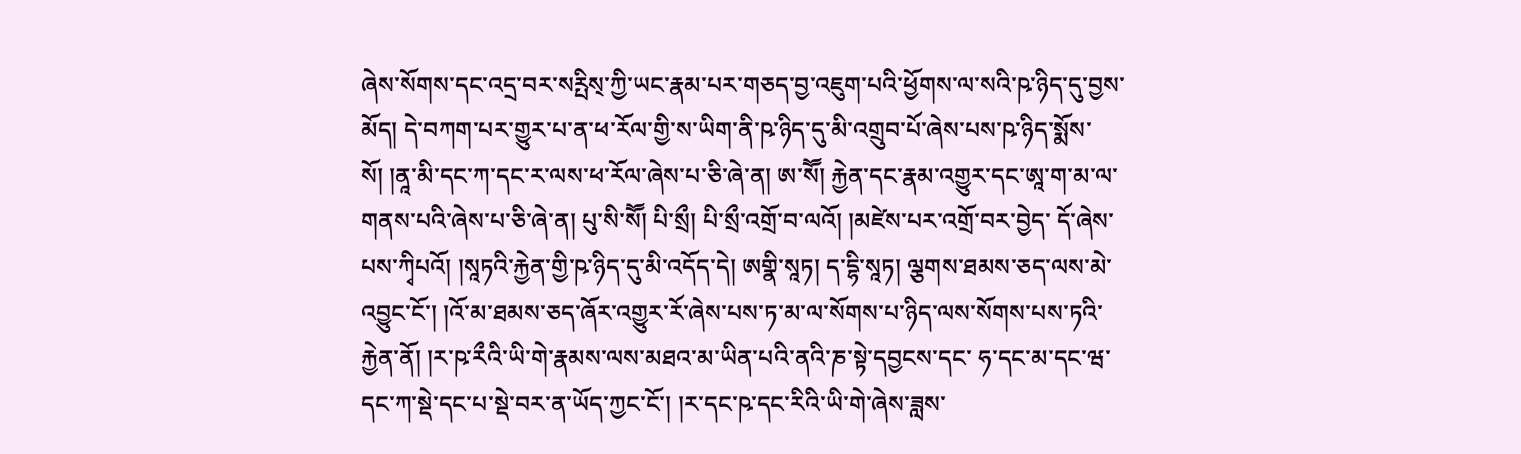ཞེས་སོགས་དང་འདྲ་བར་སཪྤིས྄་ཀྱི་ཡང་རྣམ་པར་གཅད་བྱ་འཇུག་པའི་ཕྱོགས་ལ་སའི་ཥ་ཉིད་དུ་བྱས་ མོད། དེ་བཀག་པར་གྱུར་པ་ན་ཕ་རོལ་གྱི་ས་ཡིག་ནི་ཥ་ཉིད་དུ་མི་འགྲུབ་པོ་ཞེས་པས་ཥ་ཉིད་སྨོས་སོ། །ནཱ་མི་དང་ཀ་དང་ར་ལས་ཕ་རོལ་ཞེས་པ་ཅི་ཞེ་ན། ཨ་སཽ། རྐྱེན་དང་རྣམ་འགྱུར་དང་ཨཱ་ག་མ་ལ་གནས་པའི་ཞེས་པ་ཅི་ཞེ་ན། པུ་སི་སཽ། པི་སྲྀ། པི་སྲྀ་འགྲོ་བ་ལའོ། །མཛེས་པར་འགྲོ་བར་བྱེད་ དོ་ཞེས་པས་ཀྭིཔའོ། །སཱཏའི་རྐྱེན་གྱི་ཥ་ཉིད་དུ་མི་འདོད་དེ། ཨགྣི་སཱཏ། ད་དྷི་སཱཏ། ལྕགས་ཐམས་ཅད་ལས་མེ་འབྱུང་ངོ་། །འོ་མ་ཐམས་ཅད་ཞོར་འགྱུར་རོ་ཞེས་པས་ཏ་མ་ལ་སོགས་པ་ཉིད་ལས་སོགས་པས་ཏའི་རྐྱེན་ནོ། །ར་ཥ་རྀའི་ཡི་གེ་རྣམས་ལས་མཐའ་མ་ཡིན་པའི་ནའི་ཎ་སྟེ་དབྱངས་དང་ ཧ་དང་མ་དང་ཝ་དང་ཀ་སྡེ་དང་པ་སྡེ་བར་ན་ཡོད་ཀྱང་ངོ་། །ར་དང་ཥ་དང་རིའི་ཡི་གེ་ཞེས་ཟླས་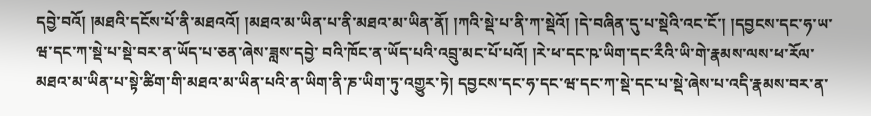དབྱེ་བའོ། །མཐའི་དངོས་པོ་ནི་མཐའའོ། །མཐའ་མ་ཡིན་པ་ནི་མཐའ་མ་ཡིན་ནོ། །ཀའི་སྡེ་པ་ནི་ཀ་སྡེའོ། །དེ་བཞིན་དུ་པ་སྡེའི་འང་ངོ་། །དབྱངས་དང་ཧ་ཡ་ཝ་དང་ཀ་སྡེ་པ་སྡེ་བར་ན་ཡོད་པ་ཅན་ཞེས་ཟླས་དབྱེ་ བའི་ཁོང་ན་ཡོད་པའི་འབྲུ་མང་པོ་པའོ། །རེ་ཕ་དང་ཥ་ཡིག་དང་རྀའི་ཡི་གེ་རྣམས་ལས་ཕ་རོལ་མཐའ་མ་ཡིན་པ་སྟེ་ཚིག་གི་མཐའ་མ་ཡིན་པའི་ན་ཡིག་ནི་ཎ་ཡིག་ཏུ་འགྱུར་ཏེ། དབྱངས་དང་ཧ་དང་ཝ་དང་ཀ་སྡེ་དང་པ་སྡེ་ཞེས་པ་འདི་རྣམས་བར་ན་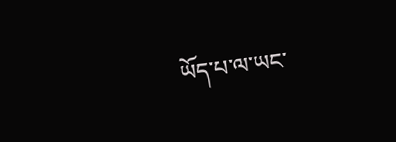ཡོད་པ་ལ་ཡང་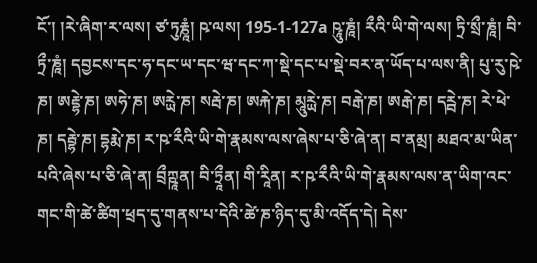ངོ་། །རེ་ཞིག་ར་ལས། ཙ་ཏུརྞཱཾ། ཥ་ལས། 195-1-127a ཥཱུ་ཎཱཾ། རྀའི་ཡི་གེ་ལས། ཏྲི་སྲྀ་ཎཱཾ། བི་ཏྲྀ་ཎཱཾ། དབྱངས་དང་ཧ་དང་ཡ་དང་ཝ་དང་ཀ་སྡེ་དང་པ་སྡེ་བར་ན་ཡོད་པ་ལས་ནི། པུ་རུ་ཥེ་ཎ། ཨརྡྷེ་ཎ། ཨཧེ་ཎ། ཨཪྻེ་ཎ། སརྦེ་ཎ། ཨརྐེ་ཎ། མཱུཪྻེ་ཎ། བརྒེ་ཎ། ཨརྒེ་ཎ། དཪྦེ་ཎ། རེ་ཕེ་ཎ། དརྦྷེ་ཎ། དྷརྨེ་ཎ། ར་ཥ་རྀའི་ཡི་གེ་རྣམས་ལས་ཞེས་པ་ཅི་ཞེ་ན། བ་ནམྲ། མཐའ་མ་ཡིན་པའི་ཞེས་པ་ཅི་ཞེ་ན། བྲྀཀྵཱན། བི་ཏྲཱྀན། གི་རཱིན། ར་ཥ་རྀའི་ཡི་གེ་རྣམས་ལས་ན་ཡིག་འང་གང་གི་ཚེ་ཚིག་ཕྲད་དུ་གནས་པ་དེའི་ཚེ་ཎ་ཉིད་དུ་མི་འདོད་དེ། དེས་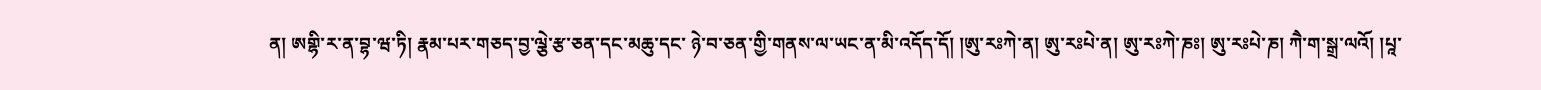ན། ཨགྷི་ར་ན་བྷ་ཝ་ཏི། རྣམ་པར་གཅད་བྱ་ལྕེ་རྩ་ཅན་དང་མཆུ་དང་ ཉེ་བ་ཅན་གྱི་གནས་ལ་ཡང་ན་མི་འདོད་དོ། །ཨུ་རཿཀེ་ན། ཨུ་རཿཔེ་ན། ཨུ་རཿཀེ་ཎཿ། ཨུ་རཿཔེ་ཎ། ཀཻ་ག་སྒྲ་ལའོ། །པཱ་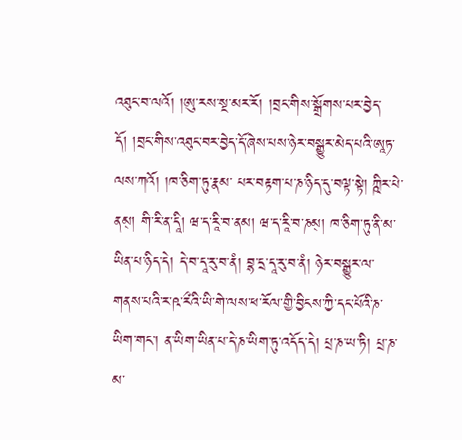འཐུང་བ་ལའོ། །ཨུ་རས་སྔ་མར་རོ། །བྲང་གིས་སྒྲོགས་པར་བྱེད་དོ། །བྲང་གིས་འཐུང་བར་བྱེད་དོ་ཞེས་པས་ཉེར་བསྒྱུར་མེད་པའི་ཨཱཏ་ལས་ཀའོ། །ཁ་ཅིག་ཏུ་རྣམ་ པར་བརྟག་པ་ཎ་ཉིད་དུ་བལྟ་སྟེ། ཀྵིར་པེ་ནམ྄། གི་རི་ན་དཱི། ཝ་ད་རཱི་བ་ནམ། ཝ་ད་རཱི་བ་ཎམ྄། ཁ་ཅིག་ཏུ་ནི་མ་ཡིན་པ་ཉིད་དེ། དེ་བ་དཱ་རུ་བ་ནཾ། བྷ་དྲ་དཱ་རུ་བ་ནཾ། ཉེར་བསྒྱུར་ལ་གནས་པའི་ར་ཥ་རྀའི་ཡི་གེ་ལས་ཕ་རོལ་གྱི་བྱིངས་ཀྱི་དང་པོའི་ཎ་ཡིག་གང་། ན་ཡིག་ཡིན་པ་དེ་ཎ་ཡིག་ཏུ་འདོད་དེ། པྲ་ཎ་ཡ་ཏི། པྲ་ཎ་མ་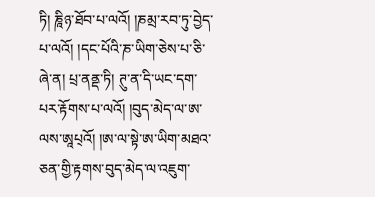ཏི། ཎཱིཉ་ཐོབ་པ་ལའོ། །ཎམྲ་རབ་ཏུ་བྱེད་པ་ལའོ། །དང་པོའི་ཎ་ཡིག་ཅེས་པ་ཅི་ཞེ་ན། པྲ་ནནྡ་ཏི། ཊུ་ན་དི་ཡང་དག་པར་རྟོགས་པ་ལའོ། །བུད་མེད་ལ་ཨ་ལས་ཨཱཔ྄འོ། །ཨ་ལ་སྟེ་ཨ་ཡིག་མཐའ་ཅན་གྱི་རྟགས་བུད་མེད་ལ་འཇུག་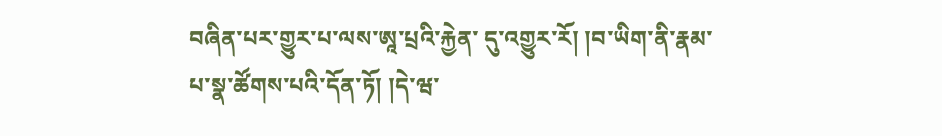བཞིན་པར་གྱུར་པ་ལས་ཨཱ་པྲའི་རྐྱེན་ དུ་འགྱུར་རོ། །བ་ཡིག་ནི་རྣམ་པ་སྣ་ཚོགས་པའི་དོན་ཏོ། །དེ་ཝ་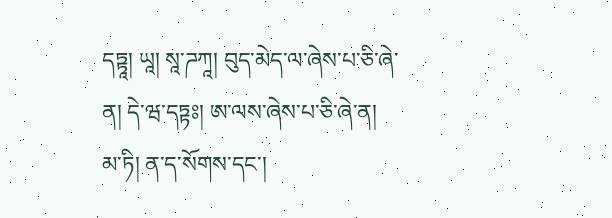དཏྟཱ། ཡཱ། སཱ་ཌཀཱ། བུད་མེད་ལ་ཞེས་པ་ཅི་ཞེ་ན། དེ་ཝ་དཏྟཿ། ཨ་ལས་ཞེས་པ་ཅི་ཞེ་ན། མ་ཏི། ན་ད་སོགས་དང་།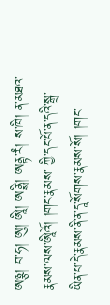ཨཉྩ། བ་ཧ། ཨུ། ཨཱི། ཨནྶི། ཨནྟ་རཾ། ས་ཁི། ན་མཐའ་རྣམས་ལས་ཨཱིའོ། །གང་རྣམས་ ཀྱི་དང་པོ་ན་དའི་སྒྲ་ཡིན་པ་དེ་རྣམས་ནི་ན་དཱ་སོགས་རྣམས་སོ། །གང་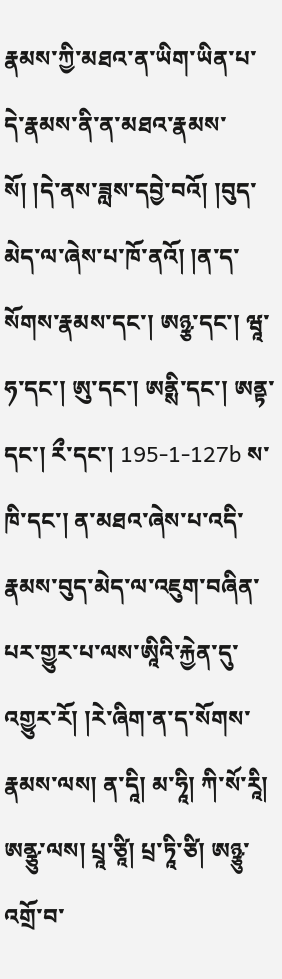རྣམས་ཀྱི་མཐའ་ན་ཡིག་ཡིན་པ་དེ་རྣམས་ནི་ན་མཐའ་རྣམས་སོ། །དེ་ནས་ཟླས་དབྱེ་བའོ། །བུད་མེད་ལ་ཞེས་པ་ཁོ་ནའོ། །ན་ད་སོགས་རྣམས་དང་། ཨཉྩ་དང་། ཝཱ་ཧ་དང་། ཨུ་དང་། ཨནྶི་དང་། ཨནྟ་དང་། རྀ་དང་། 195-1-127b ས་ཁི་དང་། ན་མཐའ་ཞེས་པ་འདི་རྣམས་བུད་མེད་ལ་འཇུག་བཞིན་པར་གྱུར་པ་ལས་ཨཱིའི་རྐྱེན་དུ་འགྱུར་རོ། །རེ་ཞིག་ན་ད་སོགས་རྣམས་ལས། ན་དཱི། མ་ཧཱི། ཀི་སོ་རཱི། ཨནྩུ་ལས། པྲཱ་ཙཱི། པྲ་ཏཱི་ཙི། ཨཉྩུ་འགྲོ་བ་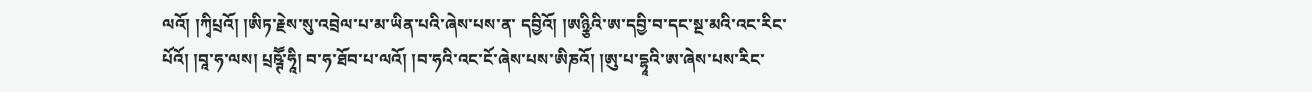ལའོ། །ཀྭིཔྲའོ། །ཨིཏ་རྗེས་སུ་འབྲེལ་པ་མ་ཡིན་པའི་ཞེས་པས་ན་ དབྱིའོ། །ཨཉྩིའི་ཨ་དབྱི་བ་དང་སྔ་མའི་འང་རིང་པོའོ། །བཱ་ཧ་ལས། པྲཥྚཽ་ཧཱི། བ་ཧ་ཐོབ་པ་ལའོ། །བ་ཧའི་འང་ངོ་ཞེས་པས་ཨིཎའོ། །ཨུ་པ་དྷཱའི་ཨ་ཞེས་པས་རིང་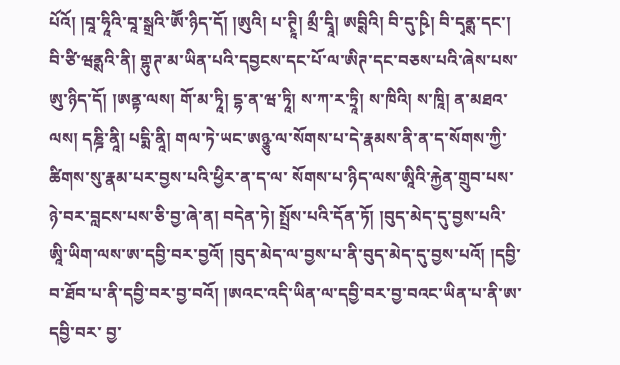པོའོ། །བཱ་ཧཱིའི་བཱ་སྒྲའི་ཨཽ་ཉིད་དོ། །ཨུའི། པ་ཊྭཱི། མྲྀ་དྭཱི། ཨབྶིའི། བི་དུ་ཥྭི། བི་དྭནྶ་དང་། བི་ཙི་ཝནྶའི་ནི། གྷུཊ་མ་ཡིན་པའི་དབྱངས་དང་པོ་ལ་ཨིཊ་དང་བཅས་པའི་ཞེས་པས་ཨུ་ཉིད་དོ། །ཨནྟ་ལས། གོ་མ་ཏཱི། དྷ་ན་ཝ་ཏཱི། ས་ཀ་ར་ཏྲཱི། ས་ཁིའི། ས་ཁཱི། ན་མཐའ་ལས། དཎྜི་ནཱི། པདྨི་ནཱི། གལ་ཏེ་ཡང་ཨཉྩུ་ལ་སོགས་པ་དེ་རྣམས་ནི་ན་ད་སོགས་ཀྱི་ཚིགས་སུ་རྣམ་པར་བྱས་པའི་ཕྱིར་ན་ད་ལ་ སོགས་པ་ཉིད་ལས་ཨཱིའི་རྐྱེན་གྲུབ་པས་ཉེ་བར་བླངས་པས་ཅི་བྱ་ཞེ་ན། བདེན་ཏེ། སྤྲོས་པའི་དོན་ཏོ། །བུད་མེད་དུ་བྱས་པའི་ཨཱི་ཡིག་ལས་ཨ་དབྱི་བར་བྱའོ། །བུད་མེད་ལ་བྱས་པ་ནི་བུད་མེད་དུ་བྱས་པའོ། །དབྱི་བ་ཐོབ་པ་ནི་དབྱི་བར་བྱ་བའོ། །ཨའང་འདི་ཡིན་ལ་དབྱི་བར་བྱ་བའང་ཡིན་པ་ནི་ཨ་དབྱི་བར་ བྱ་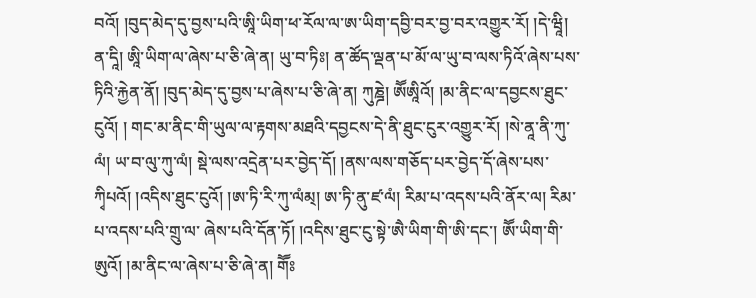བའོ། །བུད་མེད་དུ་བྱས་པའི་ཨཱི་ཡིག་ཕ་རོལ་ལ་ཨ་ཡིག་དབྱི་བར་བྱ་བར་འགྱུར་རོ། །དེ་ཝཱི། ན་དཱི། ཨཱི་ཡིག་ལ་ཞེས་པ་ཅི་ཞེ་ན། ཡུ་བ་ཏིཿ། ན་ཚོད་ལྡན་པ་མོ་ལ་ཡུ་བ་ལས་ཏིའོ་ཞེས་པས་ཏིའི་རྐྱེན་ནོ། །བུད་མེད་དུ་བྱས་པ་ཞེས་པ་ཅི་ཞེ་ན། ཀུཎྜེ། ཨཽཨཱིའོ། །མ་ནིང་ལ་དབྱངས་ཐུང་ངུའོ། ། གང་མ་ནིང་གི་ཡུལ་ལ་རྟགས་མཐའི་དབྱངས་དེ་ནི་ཐུང་ངུར་འགྱུར་རོ། །སེ་ནཱ་ནི་ཀུ་ལཾ། ཡ་བ་ལུ་ཀུ་ལཾ། སྡེ་ལས་འདྲེན་པར་བྱེད་དོ། །ནས་ལས་གཅོད་པར་བྱེད་དོ་ཞེས་པས་ཀྭིཔའོ། །འདིས་ཐུང་ངུའོ། །ཨ་ཏི་རི་ཀུ་ལཾམ྄། ཨ་ཏི་ནུ་ཛ་ལཾ། རིམ་པ་འདས་པའི་ནོར་ལ། རིམ་པ་འདས་པའི་གྲུ་ལ་ ཞེས་པའི་དོན་ཏོ། །འདིས་ཐུང་ངུ་སྟེ་ཨཻ་ཡིག་གི་ཨི་དང་། ཨཽ་ཡིག་གི་ཨུའོ། །མ་ནིང་ལ་ཞེས་པ་ཅི་ཞེ་ན། གཽཿ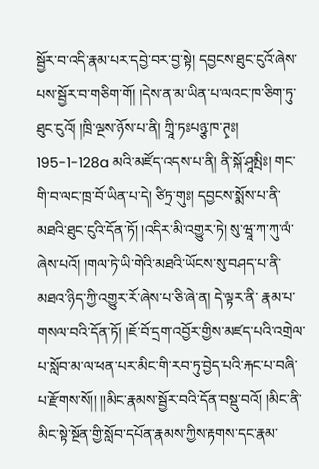སྦྱོར་བ་འདི་རྣམ་པར་དབྱེ་བར་བྱ་སྟེ། དབྱངས་ཐུང་ངུའོ་ཞེས་པས་སྦྱོར་བ་གཅིག་གོ། །དེས་ན་མ་ཡིན་པ་ལའང་ཁ་ཅིག་ཏུ་ཐུང་ངུའོ། །ཁྲི་ལྔས་ཉོས་པ་ནི། ཀྲཱི་ཏཿཔཉྩ་ཁ་ཊྭཿ། 195-1-128a མའི་མཛོད་འདས་པ་ནི། ནི་སྐོ་ཤཱམྤིཿ། གང་གི་བ་ལང་ཁྲ་བོ་ཡིན་པ་དེ། ཙིཏྲ་གུཿ། དབྱངས་སྨོས་པ་ནི་མཐའི་ཐུང་ངུའི་དོན་ཏོ། །འདིར་མི་འགྱུར་ཏེ། སུ་ཝཱ་ཀ་ཀུ་ལཾ་ཞེས་པའོ། །གལ་ཏེ་ཡི་གེའི་མཐའི་ཡོངས་སུ་བཤད་པ་ནི་མཐའ་ཉིད་ཀྱི་འགྱུར་རོ་ཞེས་པ་ཅི་ཞེ་ན། དེ་ལྟར་ནི་ རྣམ་པ་གསལ་བའི་དོན་ཏོ། །ཇོ་བོ་དྲག་འབྱོར་གྱིས་མཛད་པའི་འགྲེལ་པ་སློབ་མ་ལ་ཕན་པར་མིང་གི་རབ་ཏུ་བྱེད་པའི་རྐང་པ་བཞི་པ་རྫོགས་སོ།། །།མིང་རྣམས་སྦྱོར་བའི་དོན་བསྡུ་བའོ། །མིང་ནི་མིང་སྟེ་སྔོན་གྱི་སློབ་དཔོན་རྣམས་ཀྱིས་རྟགས་དང་རྣམ་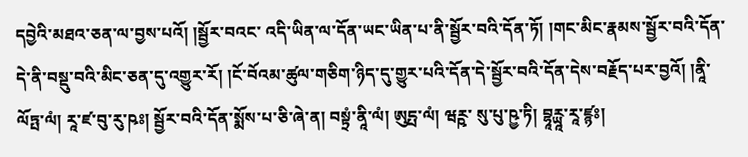དབྱེའི་མཐའ་ཅན་ལ་བྱས་པའོ། །སྦྱོར་བའང་ འདི་ཡིན་ལ་དོན་ཡང་ཡིན་པ་ནི་སྦྱོར་བའི་དོན་ཏོ། །གང་མིང་རྣམས་སྦྱོར་བའི་དོན་དེ་ནི་བསྡུ་བའི་མིང་ཅན་དུ་འགྱུར་རོ། །ངོ་བོའམ་ཚུལ་གཅིག་ཉིད་དུ་གྱུར་པའི་དོན་དེ་སྦྱོར་བའི་དོན་དེས་བརྗོད་པར་བྱའོ། །ནཱི་ལོཏྤ་ལཾ། རཱ་ཛ་བུ་རུ་ཥཿ། སྦྱོར་བའི་དོན་སྨོས་པ་ཅི་ཞེ་ན། བསྟྲཾ་ནཱི་ལཾ། ཨུདྤ་ལཾ། ཝཪྵ་ སུ་པུ་ཥྱ་ཏི། བྷཱཪྻཱ་རཱ་ཛྙཿ།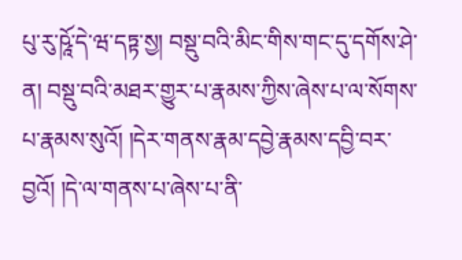པུ་རུ་ཥཱོ་དེ་ཝ་དཏྟ་སྱ། བསྡུ་བའི་མིང་གིས་གང་དུ་དགོས་ཤེ་ན། བསྡུ་བའི་མཐར་གྱུར་པ་རྣམས་ཀྱིས་ཞེས་པ་ལ་སོགས་པ་རྣམས་སུའོ། །དེར་གནས་རྣམ་དབྱེ་རྣམས་དབྱི་བར་བྱའོ། །དེ་ལ་གནས་པ་ཞེས་པ་ནི་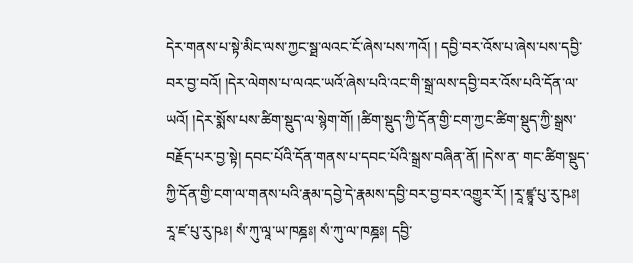དེར་གནས་པ་སྟེ་མིང་ལས་ཀྱང་སྠ་ལའང་ངོ་ཞེས་པས་ཀའོ། ། དབྱི་བར་འོས་པ་ཞེས་པས་དབྱི་བར་བྱ་བའོ། །དེར་ལེགས་པ་ལའང་ཡའོ་ཞེས་པའི་འང་གི་སྒྲ་ལས་དབྱི་བར་འོས་པའི་དོན་ལ་ཡའོ། །དེར་སྨོས་པས་ཚིག་སྡུད་ལ་སྙེག་གོ། །ཚིག་སྡུད་ཀྱི་དོན་གྱི་ངག་ཀྱང་ཚིག་སྡུད་ཀྱི་སྒྲས་བརྗོད་པར་བྱ་སྟེ། དབང་པོའི་དོན་གནས་པ་དབང་པོའི་སྒྲས་བཞིན་ནོ། །དེས་ན་ གང་ཚིག་སྡུད་ཀྱི་དོན་གྱི་ངག་ལ་གནས་པའི་རྣམ་དབྱེ་དེ་རྣམས་དབྱི་བར་བྱ་བར་འགྱུར་རོ། །རཱ་ཛྙཱ་པུ་རུ་ཥཿ། རཱ་ཛ་པུ་རུ་ཥཿ། སཾ་ཀུ་ལཱ་ཡ་ཁཎྜཿ། སཾ་ཀུ་ལ་ཁཎྜཿ། དབྱི་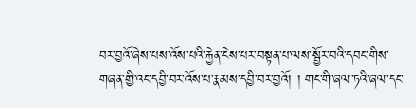བར་བྱའོ་ཞེས་པས་འོས་པའི་རྐྱེན་ངེས་པར་བསྟན་པ་ལས་སྦྱོར་བའི་དབང་གིས་གཞན་གྱི་འང་དབྱི་བར་འོས་པ་རྣམས་དབྱི་བར་བྱའོ། ། གང་གི་ཞལ་ཏའི་ཞལ་དང་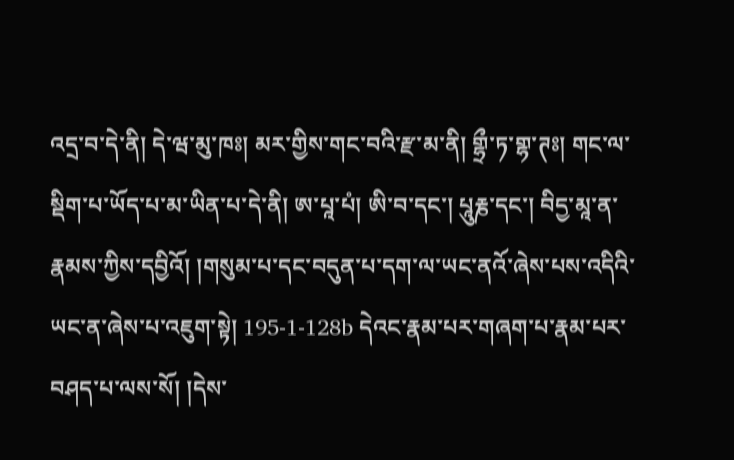འདྲ་བ་དེ་ནི། དེ་ཝ་མུ་ཁཿ། མར་གྱིས་གང་བའི་རྫ་མ་ནི། གྷྲྀ་ཏ་གྷ་ཊཿ། གང་ལ་སྡིག་པ་ཡོད་པ་མ་ཡིན་པ་དེ་ནི། ཨ་པཱ་པཾ། ཨི་བ་དང་། པཱུརྞ་དང་། བིདྱ་མཱ་ན་རྣམས་ཀྱིས་དབྱིའོ། །གསུམ་པ་དང་བདུན་པ་དག་ལ་ཡང་ནའོ་ཞེས་པས་འདིའི་ཡང་ན་ཞེས་པ་འཇུག་སྟེ། 195-1-128b དེའང་རྣམ་པར་གཞག་པ་རྣམ་པར་བཤད་པ་ལས་སོ། །དེས་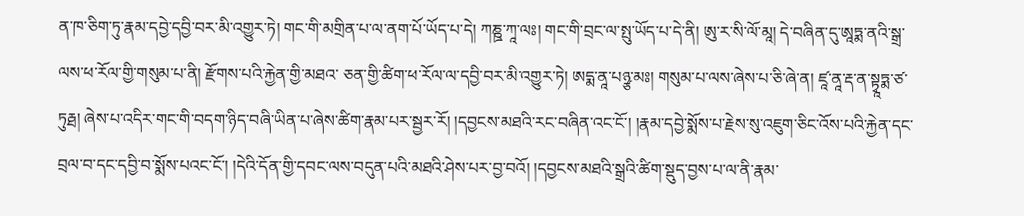ན་ཁ་ཅིག་ཏུ་རྣམ་དབྱེ་དབྱི་བར་མི་འགྱུར་ཏེ། གང་གི་མགྲིན་པ་ལ་ནག་པོ་ཡོད་པ་དེ། ཀཎྛ་ཀཱ་ལཿ། གང་གི་བྲང་ལ་སྤུ་ཡོད་པ་དེ་ནི། ཨུ་ར་སི་ལོ་མཱ། དེ་བཞིན་དུ་ཨཱཏྨ་ནའི་སྒྲ་ལས་ཕ་རོལ་གྱི་གསུམ་པ་ནི། རྫོགས་པའི་རྐྱེན་གྱི་མཐའ་ ཅན་གྱི་ཚིག་ཕ་རོལ་ལ་དབྱི་བར་མི་འགྱུར་ཏེ། ཨདྨ་ནཱ་པཉྩ་མཿ། གསུམ་པ་ལས་ཞེས་པ་ཅི་ཞེ་ན། ཛཱ་ནཱ་རྡ་ན་སྟྭཱཏྨ་ཙ་ཏུརྠ། ཞེས་པ་འདིར་གང་གི་བདག་ཉིད་བཞི་ཡིན་པ་ཞེས་ཚིག་རྣམ་པར་སྦྱར་རོ། །དབྱངས་མཐའི་རང་བཞིན་འང་ངོ་། །རྣམ་དབྱེ་སྨོས་པ་རྗེས་སུ་འཇུག་ཅིང་འོས་པའི་རྐྱེན་དང་ བྲལ་བ་དང་དབྱི་བ་སྨོས་པའང་ངོ་། །དེའི་དོན་གྱི་དབང་ལས་བདུན་པའི་མཐའི་ཤེས་པར་བྱ་བའོ། །དབྱངས་མཐའི་སྒྲའི་ཚིག་སྡུད་བྱས་པ་ལ་ནི་རྣམ་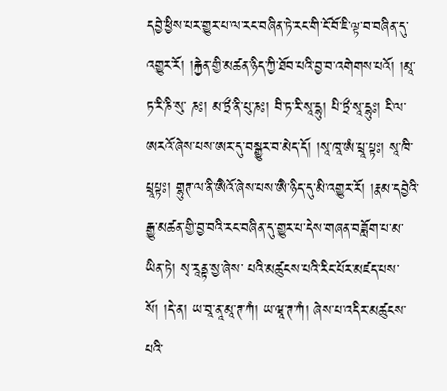དབྱེ་ཕྱིས་པར་གྱུར་པ་ལ་རང་བཞིན་ཏེ་རང་གི་ངོ་བོ་ཇི་ལྟ་བ་བཞིན་དུ་འགྱུར་རོ། །རྐྱེན་གྱི་མཚན་ཉིད་ཀྱི་ཐོབ་པའི་བྱ་བ་འགེགས་པའོ། །མཱ་ཏ་རི་ཎི་སུ་ ཎཿ། མ་ཏྲྀ་ནི་པུ་ཎཿ། བི་ཏ་རི་སཱ་དྷུ། པི་ཏྲྀ་སཱ་དྷུཿ། ངི་ལ་ཨརའོ་ཞེས་པས་ཨར་དུ་བསྒྱུར་བ་མེད་དོ། །སཱ་ཁཱ་ཨཾ་པྲཱ་པྟཿ། སཱ་ཁི་པྲཱཔྟཿ། གྷུཊ་ལ་ནི་ཨཻའོ་ཞེས་པས་ཨཻ་ཉིད་དུ་མི་འགྱུར་རོ། །རྣམ་དབྱེའི་རྒྱུ་མཚན་གྱི་བྱ་བའི་རང་བཞིན་དུ་གྱུར་པ་དེས་གཞན་བཟློག་པ་མ་ཡིན་ཏེ། སྭ་རཱནྟ་སྱ་ཞེས་ པའི་མཚུངས་པའི་རིང་པོར་མཛད་པས་སོ། །དེ་ན། ཡ་བཱ་ནཱ་མཱ་ཊ་ཀཾ། ཡ་ཝཱ་ཊ་ཀཾ། ཞེས་པ་འདིར་མཚུངས་པའི་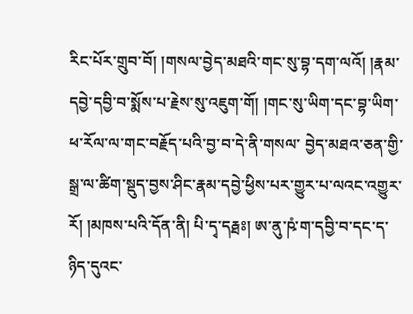རིང་པོར་གྲུབ་བོ། །གསལ་བྱེད་མཐའི་གང་སུ་བྷ་དག་ལའོ། །རྣམ་དབྱེ་དབྱི་བ་སྨོས་པ་རྗེས་སུ་འཇུག་གོ། །གང་སུ་ཡིག་དང་བྷ་ཡིག་ཕ་རོལ་ལ་གང་བརྗོད་པའི་བྱ་བ་དེ་ནི་གསལ་ བྱེད་མཐའ་ཅན་གྱི་སྒྲ་ལ་ཚིག་སྡུད་བྱས་ཤིང་རྣམ་དབྱེ་ཕྱིས་པར་གྱུར་པ་ལའང་འགྱུར་རོ། །མཁས་པའི་དོན་ནི། པི་དྭ་དརྠཿ། ཨ་ནུ་ཥཾ་ག་དབྱི་བ་དང་ད་ཉིད་དུའང་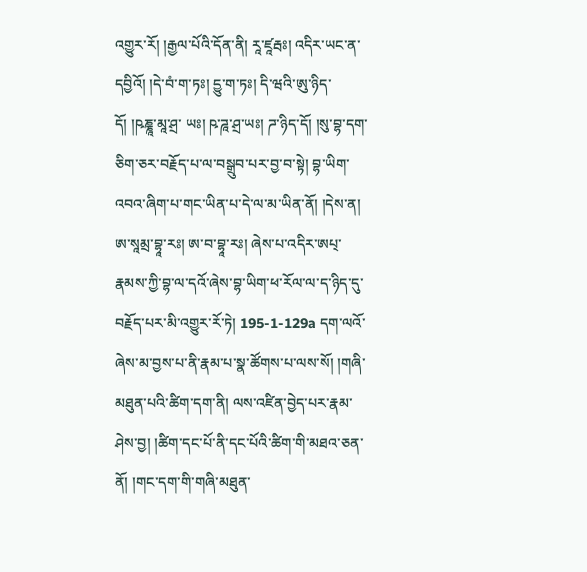འགྱུར་རོ། །རྒྱལ་པོའི་དོན་ནི། རཱ་ཛཱརྦཿ། འདིར་ཡང་ན་དབྱིའོ། །དེ་བཾ་ག་ཏཿ། དྱུ་ག་ཏཿ། དི་ཝའི་ཨུ་ཉིད་དོ། །ཥཎྞཱ་མཱ་ཤྲ་ ཡཿ། ཥ་ཌཱ་ཤྲ་ཡཿ། ཌ་ཉིད་དོ། །སུ་བྷ་དག་ཅིག་ཅར་བརྗོད་པ་ལ་བསྒྲུབ་པར་བྱ་བ་སྟེ། བྷ་ཡིག་འབའ་ཞིག་པ་གང་ཡིན་པ་དེ་ལ་མ་ཡིན་ནོ། །དེས་ན། ཨ་སཱམྲ་བྷཱ་རཿ། ཨ་བ་བྷཱ་རཿ། ཞེས་པ་འདིར་ཨཔ྄་རྣམས་ཀྱི་བྷ་ལ་དའོ་ཞེས་བྷ་ཡིག་ཕ་རོལ་ལ་ད་ཉིད་དུ་བརྗོད་པར་མི་འགྱུར་རོ་ཏེ། 195-1-129a དག་ལའོ་ཞེས་མ་བྱས་པ་ནི་རྣམ་པ་སྣ་ཚོགས་པ་ལས་སོ། །གཞི་མཐུན་པའི་ཚིག་དག་ནི། ལས་འཛིན་བྱེད་པར་རྣམ་ཤེས་བྱ། །ཚིག་དང་པོ་ནི་དང་པོའི་ཚིག་གི་མཐའ་ཅན་ནོ། །གང་དག་གི་གཞི་མཐུན་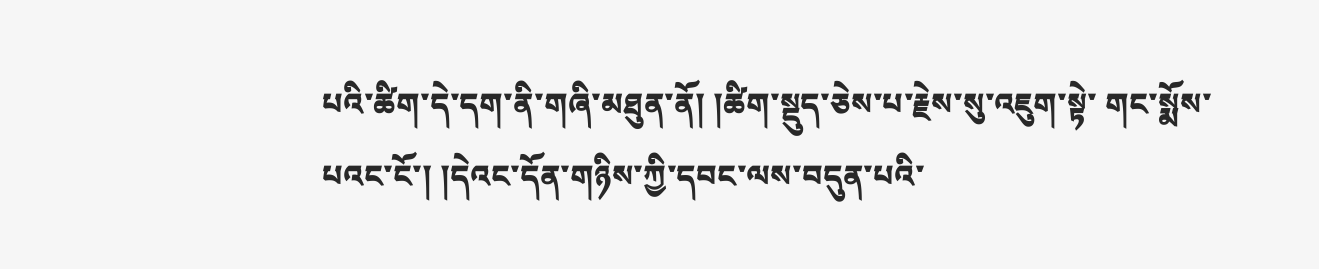པའི་ཚིག་དེ་དག་ནི་གཞི་མཐུན་ནོ། །ཚིག་སྡུད་ཅེས་པ་རྗེས་སུ་འཇུག་སྟེ་ གང་སྨོས་པའང་ངོ་། །དེའང་དོན་གཉིས་ཀྱི་དབང་ལས་བདུན་པའི་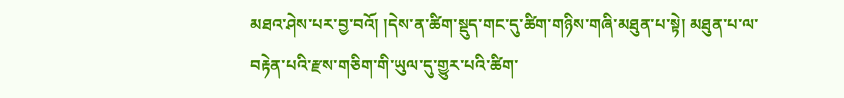མཐའ་ཤེས་པར་བྱ་བའོ། །དེས་ན་ཚིག་སྡུད་གང་དུ་ཚིག་གཉིས་གཞི་མཐུན་པ་སྟེ། མཐུན་པ་ལ་བརྟེན་པའི་རྫས་གཅིག་གི་ཡུལ་དུ་གྱུར་པའི་ཚིག་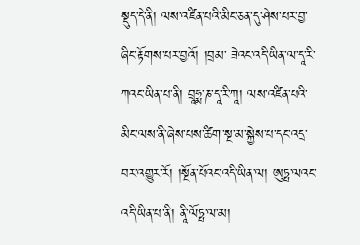སྡུད་དེ་ནི། ལས་འཛིན་པའི་མིང་ཅན་དུ་ཤེས་པར་བྱ་ཞིང་རྟོགས་པར་བྱའོ། །བྲམ་ ཟེའང་འདི་ཡིན་ལ་དཱ་རི་ཀའང་ཡིན་པ་ནི། བྲཱཧྨ་ཎ་དཱ་རི་ཀཱ། ལས་འཛིན་པའི་མིང་ལས་ནི་ཞེས་པས་ཚིག་སྔ་མ་སྐྱེས་པ་དང་འདྲ་བར་འགྱུར་རོ། །སྔོན་པོའང་འདི་ཡིན་ལ། ཨུཏྤ་ལའང་འདི་ཡིན་པ་ནི། ནཱི་ལོཏྤ་ལ་མ།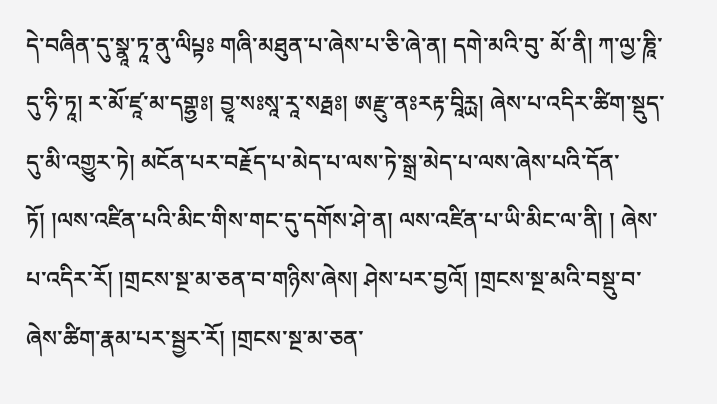དེ་བཞིན་དུ་སྣཱ་ཏཱ་ནུ་ལིཔྟཿ གཞི་མཐུན་པ་ཞེས་པ་ཅི་ཞེ་ན། དགེ་མའི་བུ་ མོ་ནི། ཀ་ལྱ་ཎཱི་དུ་ཧི་ཏཱ། ར་མོ་ཛཱ་མ་དགྷྱཿ། བྱཱ་སཿསཱ་རཱ་སརྠཿ། ཨརྫུ་ནཿརརྟ་བཱིཪྻ། ཞེས་པ་འདིར་ཚིག་སྡུད་དུ་མི་འགྱུར་ཏེ། མངོན་པར་བརྗོད་པ་མེད་པ་ལས་ཏེ་སྒྲ་མེད་པ་ལས་ཞེས་པའི་དོན་ཏོ། །ལས་འཛིན་པའི་མིང་གིས་གང་དུ་དགོས་ཤེ་ན། ལས་འཛིན་པ་ཡི་མིང་ལ་ནི། ། ཞེས་པ་འདིར་རོ། །གྲངས་སྔ་མ་ཅན་བ་གཉིས་ཞེས། ཤེས་པར་བྱའོ། །གྲངས་སྔ་མའི་བསྡུ་བ་ཞེས་ཚིག་རྣམ་པར་སྦྱར་རོ། །གྲངས་སྔ་མ་ཅན་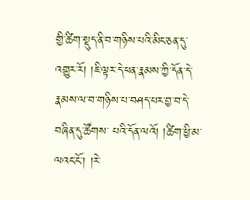གྱི་ཚིག་སྡུད་ནི་བ་གཉིས་པའི་མིང་ཅན་དུ་འགྱུར་རོ། །ཇི་ལྟར་དེ་ཕན་རྣམས་ཀྱི་དོན་དེ་རྣམས་ལ་བ་གཉིས་པ་བཤད་པར་བྱ་བ་དེ་བཞིན་དུ་ཚོགས་ པའི་དོན་ལའོ། །ཚིག་ཕྱི་མ་ལའང་ངོ་། །རེ་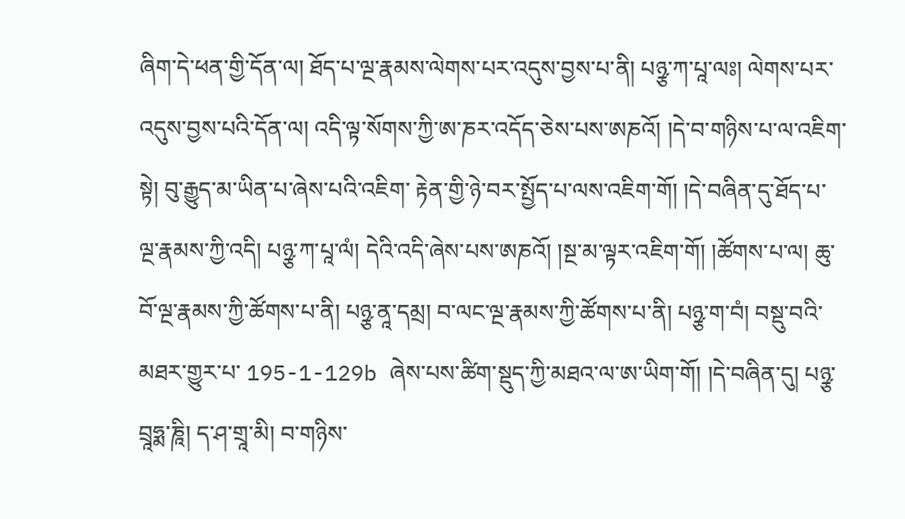ཞིག་དེ་ཕན་གྱི་དོན་ལ། ཐོད་པ་ལྔ་རྣམས་ལེགས་པར་འདུས་བྱས་པ་ནི། པཉྩ་ཀ་པཱ་ལཿ། ལེགས་པར་འདུས་བྱས་པའི་དོན་ལ། འདི་ལྟ་སོགས་ཀྱི་ཨ་ཎར་འདོད་ཅེས་པས་ཨཎའོ། །དེ་བ་གཉིས་པ་ལ་འཇིག་སྟེ། བུ་རྒྱུད་མ་ཡིན་པ་ཞེས་པའི་འཇིག་ རྟེན་གྱི་ཉེ་བར་སྤྱོད་པ་ལས་འཇིག་གོ། །དེ་བཞིན་དུ་ཐོད་པ་ལྔ་རྣམས་ཀྱི་འདི། པཉྩ་ཀ་པཱ་ལཾ། དེའི་འདི་ཞེས་པས་ཨཎའོ། །སྔ་མ་ལྟར་འཇིག་གོ། །ཚོགས་པ་ལ། ཆུ་བོ་ལྔ་རྣམས་ཀྱི་ཚོགས་པ་ནི། པཉྩ་ནཱ་དམྲ། བ་ལང་ལྔ་རྣམས་ཀྱི་ཚོགས་པ་ནི། པཉྩ་ག་བཾ། བསྡུ་བའི་མཐར་གྱུར་པ་ 195-1-129b ཞེས་པས་ཚིག་སྡུད་ཀྱི་མཐའ་ལ་ཨ་ཡིག་གོ། །དེ་བཞིན་དུ། པཉྩ་བྲཱཧྨ་ཎཱི། ད་ཤ་གྲཱ་མི། བ་གཉིས་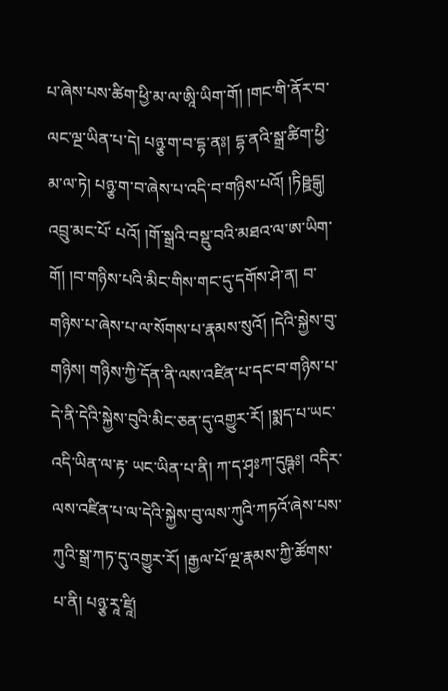པ་ཞེས་པས་ཚིག་ཕྱི་མ་ལ་ཨཱི་ཡིག་གོ། །གང་གི་ནོར་བ་ལང་ལྔ་ཡིན་པ་དེ། པཉྩ་ག་བ་དྷ་ནཿ། དྷ་ནའི་སྒྲ་ཚིག་ཕྱི་མ་ལ་ཏེ། པཉྩ་ག་བ་ཞེས་པ་འདི་བ་གཉིས་པའོ། །ཏིཥྛངྒུ། འབྲུ་མང་པོ་ པའོ། །གོ་སྒྲའི་བསྡུ་བའི་མཐའ་ལ་ཨ་ཡིག་གོ། །བ་གཉིས་པའི་མིང་གིས་གང་དུ་དགོས་ཤེ་ན། བ་གཉིས་པ་ཞེས་པ་ལ་སོགས་པ་རྣམས་སུའོ། །དེའི་སྐྱེས་བུ་གཉིས། གཉིས་ཀྱི་དོན་ནི་ལས་འཛིན་པ་དང་བ་གཉིས་པ་དེ་ནི་དེའི་སྐྱེས་བུའི་མིང་ཅན་དུ་འགྱུར་རོ། །སྨད་པ་ཡང་འདི་ཡིན་ལ་རྟ་ ཡང་ཡིན་པ་ནི། ཀ་ད་ཤྭཿཀ་དུཥྚཿ། འདིར་ལས་འཛིན་པ་ལ་དེའི་སྐྱེས་བུ་ལས་ཀུའི་ཀཏའོ་ཞེས་པས་ཀུའི་སྒྲ་ཀཏ་དུ་འགྱུར་རོ། །རྒྱལ་པོ་ལྔ་རྣམས་ཀྱི་ཚོགས་པ་ནི། པཉྩ་རཱ་ཛཱི།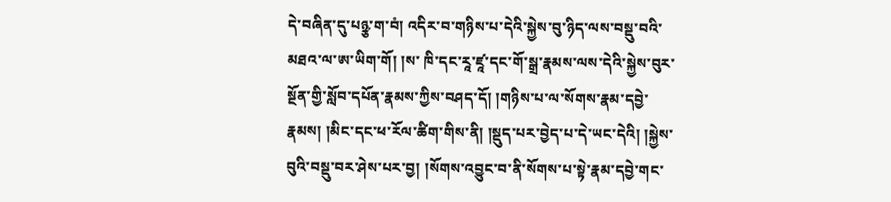དེ་བཞིན་དུ་པཉྩ་ག་བཾ། འདིར་བ་གཉིས་པ་དེའི་སྐྱེས་བུ་ཉིད་ལས་བསྡུ་བའི་མཐའ་ལ་ཨ་ཡིག་གོ། །ས་ ཁི་དང་རཱ་ཛཱ་དང་གོ་སྒྲ་རྣམས་ལས་དེའི་སྐྱེས་བུར་སྔོན་གྱི་སློབ་དཔོན་རྣམས་ཀྱིས་བཤད་དོ། །གཉིས་པ་ལ་སོགས་རྣམ་དབྱེ་རྣམས། །མིང་དང་ཕ་རོལ་ཚིག་གིས་ནི། །སྡུད་པར་བྱེད་པ་དེ་ཡང་དེའི། །སྐྱེས་བུའི་བསྡུ་བར་ཤེས་པར་བྱ། །སོགས་འབྱུང་བ་ནི་སོགས་པ་སྟེ་རྣམ་དབྱེ་གང་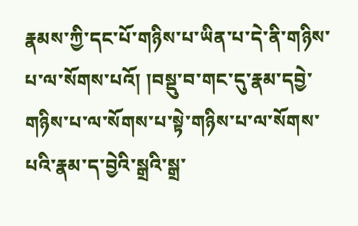རྣམས་ཀྱི་དང་པོ་གཉིས་པ་ཡིན་པ་དེ་ནི་གཉིས་པ་ལ་སོགས་པའོ། །བསྡུ་བ་གང་དུ་རྣམ་དབྱེ་གཉིས་པ་ལ་སོགས་པ་སྟེ་གཉིས་པ་ལ་སོགས་པའི་རྣམ་ད་བྱེའི་སྒྲའི་སྒྲ་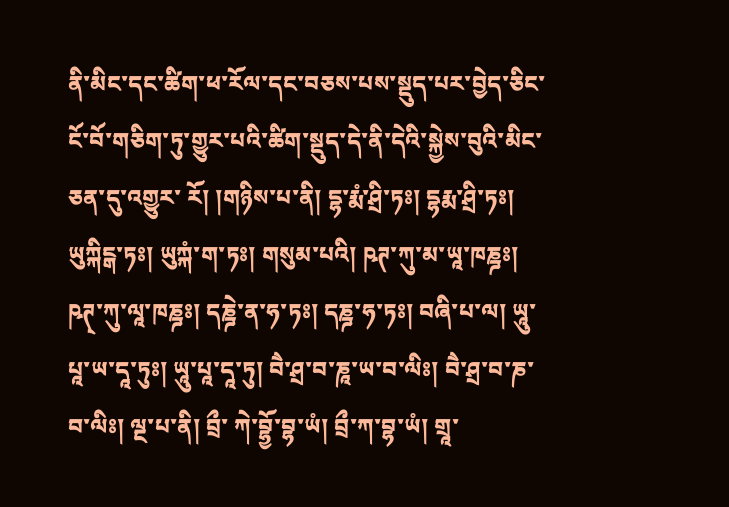ནི་མིང་དང་ཚིག་ཕ་རོལ་དང་བཅས་པས་སྡུད་པར་བྱེད་ཅིང་ངོ་བོ་གཅིག་ཏུ་གྱུར་པའི་ཚིག་སྡུད་དེ་ནི་དེའི་སྐྱེས་བུའི་མིང་ཅན་དུ་འགྱུར་ རོ། །གཉིས་པ་ནི། དྷ་རྨཾ་ཤྲི་ཏཿ། དྷརྨ་ཤྲི་ཏཿ། ཡུཀྐིངྒ་ཏཿ། ཡུཀྐཾ་ག་ཏཿ། གསུམ་པའི། ཥཊ་ཀུ་མ་ཡཱ་ཁཎྜཿ། ཥཊ྄་ཀུ་ལཱ་ཁཎྜཿ། དཎྜེ་ན་ཧ་ཏཿ། དཎྜ་ཧ་ཏཿ། བཞི་པ་ལ། ཡཱུ་པཱ་ཡ་དཱ་ཏུཿ། ཡཱུ་པཱ་དཱ་ཏུ། བཻ་ཤྲ་བ་ཎཱ་ཡ་བ་ལིཿ། བཻ་ཤྲ་བ་ཎ་བ་ལིཿ། ལྔ་པ་ནི། བྲྀ་ ཀེ་བྷྱོ་བྷ་ཡཾ། བྲྀ་ཀ་བྷ་ཡཾ། གྲཱ་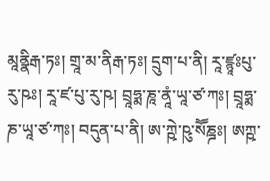མཱནྣིརྒ་ཏཿ། གྲཱ་མ་ནིརྒ་ཏཿ། དྲུག་པ་ནི། རཱ་ཛྙཱཿཔུ་རུ་ཥཿ། རཱ་ཛ་པུ་རུ་ཥ། བྲཱཧྨ་ཎཱ་ནཱཾ་ཡཱ་ཙ་ཀཿ། བྲཱཧྨ་ཎ་ཡཱ་ཙ་ཀཿ། བདུན་པ་ནི། ཨ་ཀྵེ་ཥུ་སཽཎྜཿ། ཨཀྵ་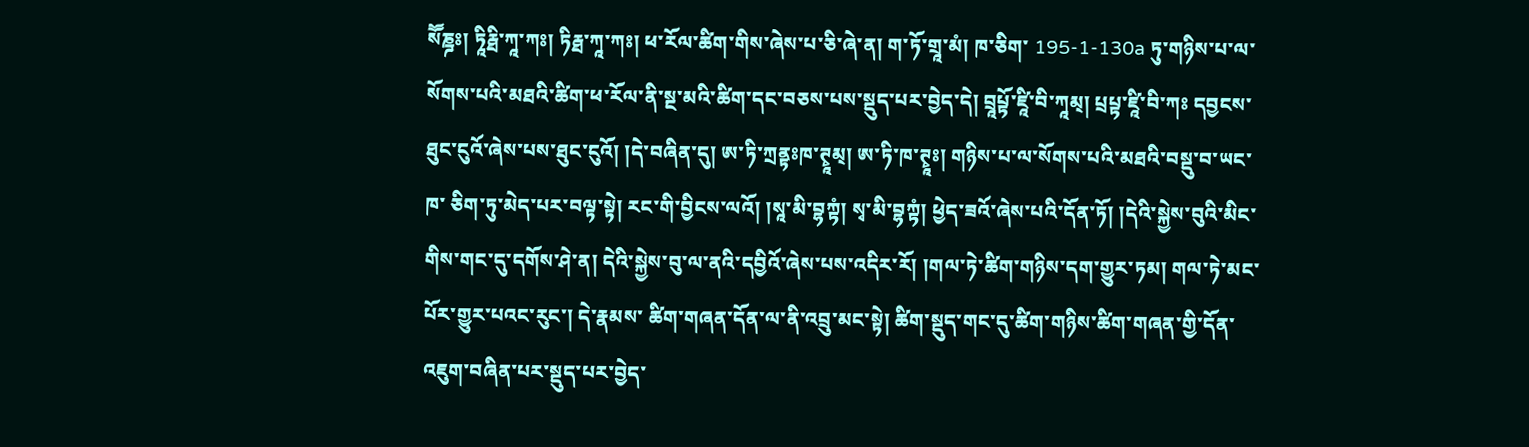སཽཎྜཿ། ཏཱིརྠི་ཀཱ་ཀཿ། ཏིརྠ་ཀཱ་ཀཿ། ཕ་རོལ་ཚིག་གིས་ཞེས་པ་ཅི་ཞེ་ན། ག་ཏོ་གྲཱ་མཾ། ཁ་ཅིག་ 195-1-130a ཏུ་གཉིས་པ་ལ་སོགས་པའི་མཐའི་ཚིག་ཕ་རོལ་ནི་སྔ་མའི་ཚིག་དང་བཅས་པས་སྡུད་པར་བྱེད་དེ། བྲཱཔྟོ་ཛཱི་བི་ཀཱམ྄། པྲཔྟ་ཛཱི་བི་ཀཿ དབྱངས་ཐུང་ངུའོ་ཞེས་པས་ཐུང་ངུའོ། །དེ་བཞིན་དུ། ཨ་ཏི་ཀྲནྟཿཁ་ཊྭཱམ྄། ཨ་ཏི་ཁ་ཊྭཱཿ། གཉིས་པ་ལ་སོགས་པའི་མཐའི་བསྡུ་བ་ཡང་ཁ་ ཅིག་ཏུ་མེད་པར་བལྟ་སྟེ། རང་གི་བྱིངས་ལའོ། །སཱ་མི་བྷཀྟཾ། སྭ་མི་བྷཀྟཾ། ཕྱེད་ཟའོ་ཞེས་པའི་དོན་ཏོ། །དེའི་སྐྱེས་བུའི་མིང་གིས་གང་དུ་དགོས་ཤེ་ན། དེའི་སྐྱེས་བུ་ལ་ནའི་དབྱིའོ་ཞེས་པས་འདིར་རོ། །གལ་ཏེ་ཚིག་གཉིས་དག་གྱུར་ཏམ། གལ་ཏེ་མང་པོར་གྱུར་པའང་རུང་། དེ་རྣམས་ ཚིག་གཞན་དོན་ལ་ནི་འབྲུ་མང་སྟེ། ཚིག་སྡུད་གང་དུ་ཚིག་གཉིས་ཚིག་གཞན་གྱི་དོན་འཇུག་བཞིན་པར་སྡུད་པར་བྱེད་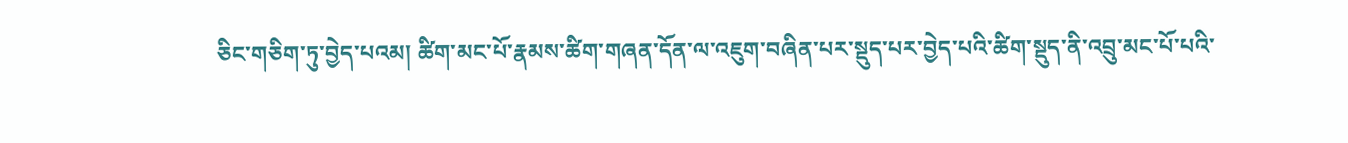ཅིང་གཅིག་ཏུ་བྱེད་པའམ། ཚིག་མང་པོ་རྣམས་ཚིག་གཞན་དོན་ལ་འཇུག་བཞིན་པར་སྡུད་པར་བྱེད་པའི་ཚིག་སྡུད་ནི་འབྲུ་མང་པོ་པའི་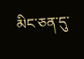མིང་ཅན་དུ་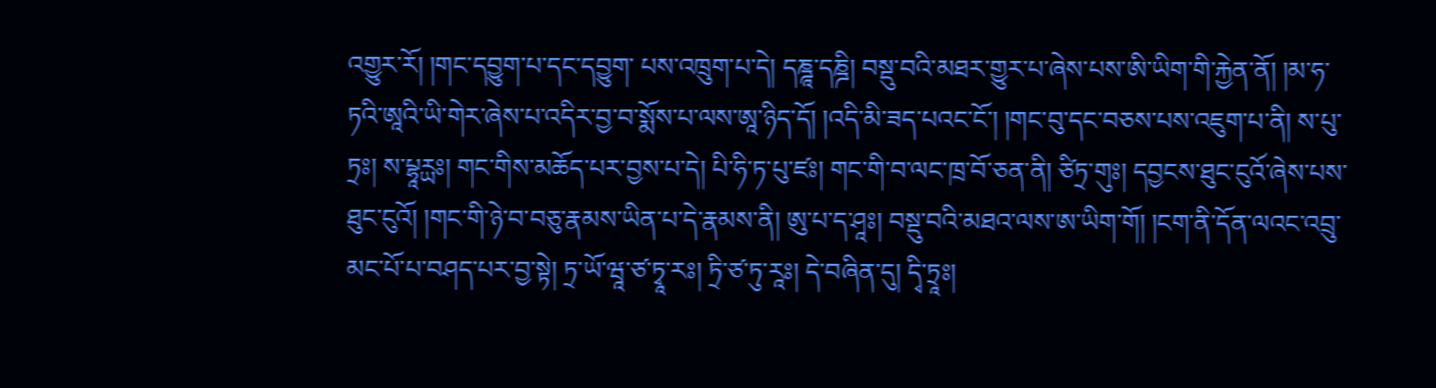འགྱུར་རོ། །གང་དབྱུག་པ་དང་དབྱུག་ པས་འཁྲུག་པ་དེ། དཎྜཱ་དཎྜི། བསྡུ་བའི་མཐར་གྱུར་པ་ཞེས་པས་ཨི་ཡིག་གི་རྐྱེན་ནོ། །མ་ཧ་ཏའི་ཨཱའི་ཡི་གེར་ཞེས་པ་འདིར་བྱ་བ་སྨོས་པ་ལས་ཨཱ་ཉིད་དོ། །འདི་མི་ཟད་པའང་ངོ་། །གང་བུ་དང་བཅས་པས་འཇུག་པ་ནི། ས་པུ་ཏྲཿ། ས་པྷཱཪྻཿ། གང་གིས་མཆོད་པར་བྱས་པ་དེ། པི་ཧི་ཏ་པུ་ཛཿ། གང་གི་བ་ལང་ཁྲ་བོ་ཅན་ནི། ཙིཏྲ་གུཿ། དབྱངས་ཐུང་ངུའོ་ཞེས་པས་ཐུང་ངུའོ། །གང་གི་ཉེ་བ་བཅུ་རྣམས་ཡིན་པ་དེ་རྣམས་ནི། ཨུ་པ་ད་ཤཱཿ། བསྡུ་བའི་མཐའ་ལས་ཨ་ཡིག་གོ། །ངག་ནི་དོན་ལའང་འབྲུ་མང་པོ་པ་བཤད་པར་བྱ་སྟེ། ཏྲ་ཡོ་ཝཱ་ཙ་ཏྭཱ་རཿ། ཏྲི་ཙ་ཏུ་རཱཿ། དེ་བཞིན་དུ། དྭི་ཏྲཱཿ།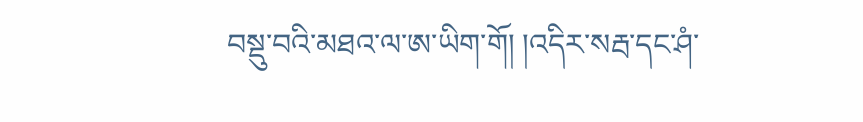བསྡུ་བའི་མཐའ་ལ་ཨ་ཡིག་གོ། །འདིར་སརྦ་དང་ཤཾ་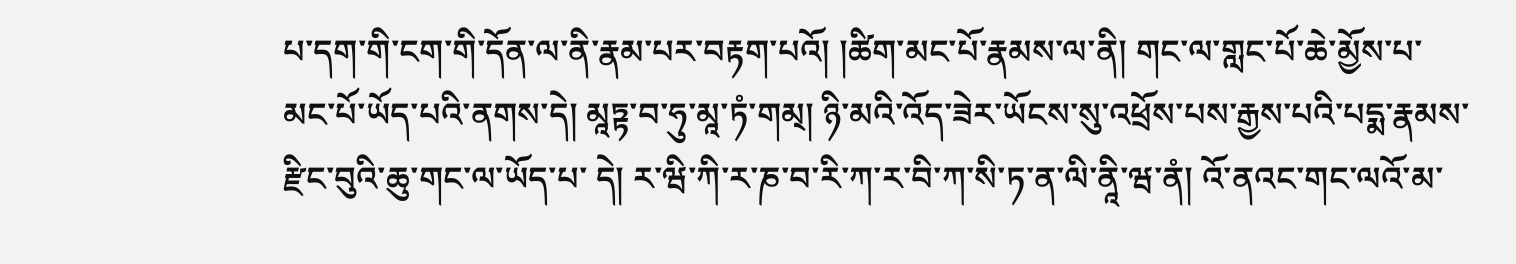པ་དག་གི་ངག་གི་དོན་ལ་ནི་རྣམ་པར་བརྟག་པའོ། །ཚིག་མང་པོ་རྣམས་ལ་ནི། གང་ལ་གླང་པོ་ཆེ་མྱོས་པ་མང་པོ་ཡོད་པའི་ནགས་དེ། མཱཏྟ་བ་ཧུ་མཱ་ཏཾ་གམ྄། ཉི་མའི་འོད་ཟེར་ཡོངས་སུ་འཕྲོས་པས་རྒྱས་པའི་པདྨ་རྣམས་རྫིང་བུའི་ཆུ་གང་ལ་ཡོད་པ་ དེ། ར་ཝི་ཀི་ར་ཎ་བ་རི་ཀ་ར་བི་ཀ་སི་ཏ་ན་ལི་ནཱི་ཝ་ནཾ། འོ་ནའང་གང་ལའོ་མ་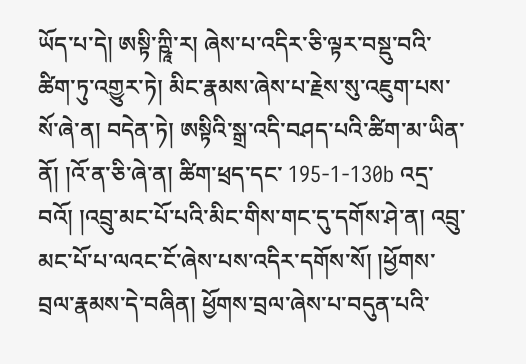ཡོད་པ་དེ། ཨསྟི་ཀྵཱི་ར། ཞེས་པ་འདིར་ཅི་ལྟར་བསྡུ་བའི་ཚིག་ཏུ་འགྱུར་ཏེ། མིང་རྣམས་ཞེས་པ་རྗེས་སུ་འཇུག་པས་སོ་ཞེ་ན། བདེན་ཏེ། ཨསྟིའི་སྒྲ་འདི་བཤད་པའི་ཚིག་མ་ཡིན་ནོ། །འོ་ན་ཅི་ཞེ་ན། ཚིག་ཕྲད་དང་ 195-1-130b འདྲ་བའོ། །འབྲུ་མང་པོ་པའི་མིང་གིས་གང་དུ་དགོས་ཤེ་ན། འབྲུ་མང་པོ་པ་ལའང་ངོ་ཞེས་པས་འདིར་དགོས་སོ། །ཕྱོགས་བྲལ་རྣམས་དེ་བཞིན། ཕྱོགས་བྲལ་ཞེས་པ་བདུན་པའི་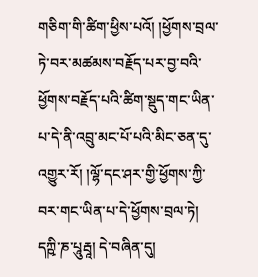གཅིག་གི་ཚིག་ཕྱིས་པའོ། །ཕྱོགས་བྲལ་ཏེ་བར་མཚམས་བརྗོད་པར་བྱ་བའི་ཕྱོགས་བརྗོད་པའི་ཚིག་སྡུད་གང་ཡིན་ པ་དེ་ནི་འབྲུ་མང་པོ་པའི་མིང་ཅན་དུ་འགྱུར་རོ། །ལྷོ་དང་ཤར་གྱི་ཕྱོགས་ཀྱི་བར་གང་ཡིན་པ་དེ་ཕྱོགས་བྲལ་ཏེ། དཀྵི་ཎ་པཱུརྦཱ། དེ་བཞིན་དུ།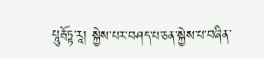པཱུརྦོཏྟ་རཱ། སྐྱེས་པར་བཤད་པ་ཅན་སྐྱེས་པ་བཞིན་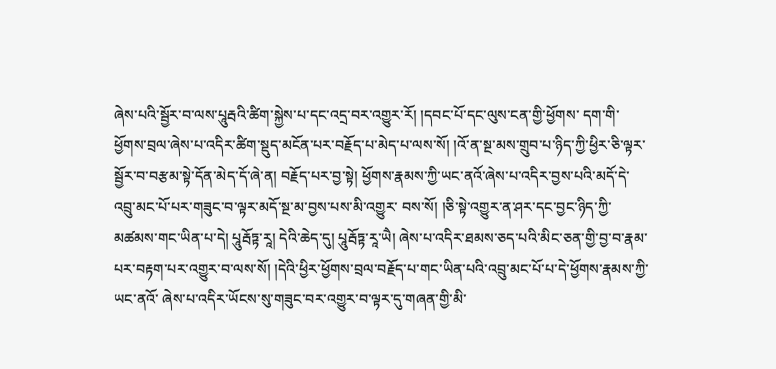ཞེས་པའི་སྦྱོར་བ་ལས་པཱུརྦའི་ཚིག་སྐྱེས་པ་དང་འདྲ་བར་འགྱུར་རོ། །དབང་པོ་དང་ལུས་ངན་གྱི་ཕྱོགས་ དག་གི་ཕྱོགས་བྲལ་ཞེས་པ་འདིར་ཚིག་སྡུད་མངོན་པར་བརྗོད་པ་མེད་པ་ལས་སོ། །འོ་ན་སྔ་མས་གྲུབ་པ་ཉིད་ཀྱི་ཕྱིར་ཅི་ལྟར་སྦྱོར་བ་བརྩམ་སྟེ་དོན་མེད་དོ་ཞེ་ན། བརྗོད་པར་བྱ་སྟེ། ཕྱོགས་རྣམས་ཀྱི་ཡང་ནའོ་ཞེས་པ་འདིར་བྱས་པའི་མདོ་དེ་འབྲུ་མང་པོ་པར་གཟུང་བ་ལྟར་མདོ་སྔ་མ་བྱས་པས་མི་འགྱུར་ བས་སོ། །ཅི་སྟེ་འགྱུར་ན་ཤར་དང་བྱང་ཉིད་ཀྱི་མཚམས་གང་ཡིན་པ་དེ། པཱུརྦོཏྟ་རཱ། དེའི་ཆེད་དུ། པཱུརྦོཏྟ་རཱ་ཡཻ། ཞེས་པ་འདིར་ཐམས་ཅད་པའི་མིང་ཅན་གྱི་བྱ་བ་རྣམ་པར་བརྟག་པར་འགྱུར་བ་ལས་སོ། །དེའི་ཕྱིར་ཕྱོགས་བྲལ་བརྗོད་པ་གང་ཡིན་པའི་འབྲུ་མང་པོ་པ་དེ་ཕྱོགས་རྣམས་ཀྱི་ཡང་ནའོ་ ཞེས་པ་འདིར་ཡོངས་སུ་གཟུང་བར་འགྱུར་བ་ལྟར་དུ་གཞན་གྱི་མི་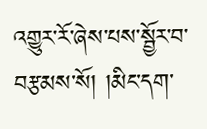འགྱུར་རོ་ཞེས་པས་སྦྱོར་བ་བརྩམས་སོ། །མིང་དག་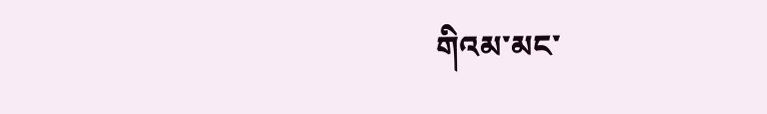གིའམ་མང་